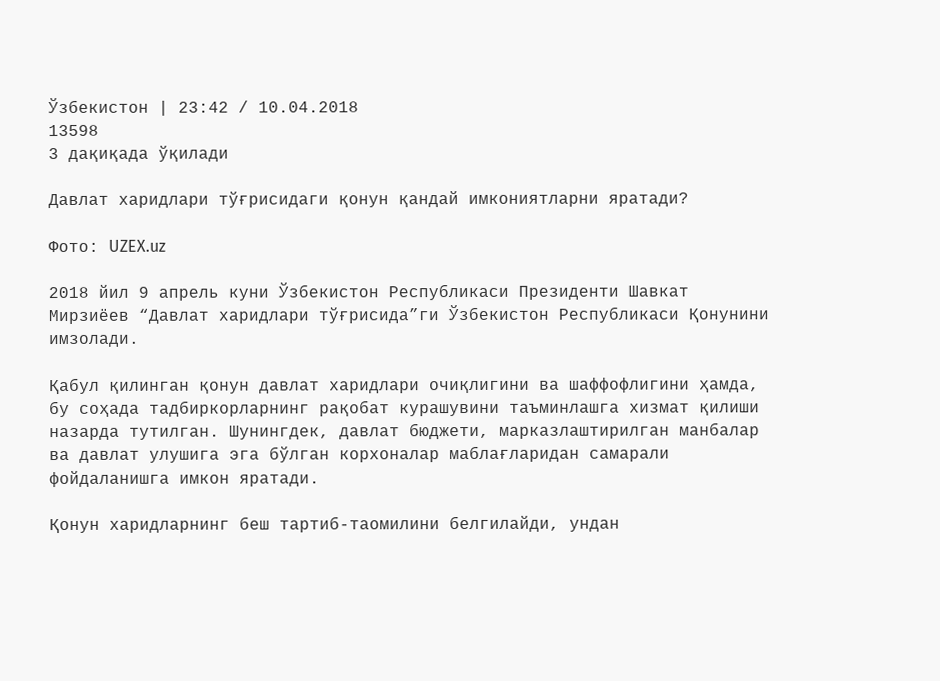Ўзбекистон | 23:42 / 10.04.2018
13598
3 дақиқада ўқилади

Давлат харидлари тўғрисидаги қонун қандай имкониятларни яратади?

Фото: UZEX.uz

2018 йил 9 апрель куни Ўзбекистон Республикаси Президенти Шавкат Мирзиёев “Давлат харидлари тўғрисида”ги Ўзбекистон Республикаси Қонунини имзолади.

Қабул қилинган қонун давлат харидлари очиқлигини ва шаффофлигини ҳамда, бу соҳада тадбиркорларнинг рақобат курашувини таъминлашга хизмат қилиши назарда тутилган. Шунингдек, давлат бюджети, марказлаштирилган манбалар ва давлат улушига эга бўлган корхоналар маблағларидан самарали фойдаланишга имкон яратади.

Қонун харидларнинг беш тартиб-таомилини белгилайди, ундан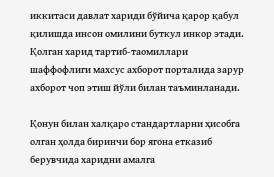иккитаси давлат хариди бўйича қарор қабул қилишда инсон омилини буткул инкор этади. Қолган харид тартиб-таомиллари шаффофлиги махсус ахборот порталида зарур ахборот чоп этиш йўли билан таъминланади.

Қонун билан халқаро стандартларни ҳисобга олган ҳолда биринчи бор ягона етказиб берувчида харидни амалга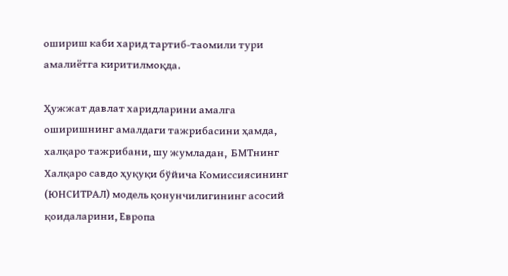ошириш каби харид тартиб-таомили тури амалиётга киритилмоқда.

Ҳужжат давлат харидларини амалга оширишнинг амалдаги тажрибасини ҳамда, халқаро тажрибани, шу жумладан,  БМТнинг Халқаро савдо ҳуқуқи бўйича Комиссиясининг (ЮНСИТРАЛ) модель қонунчилигининг асосий қоидаларини, Европа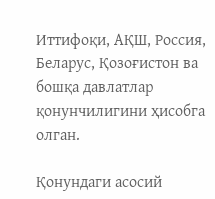Иттифоқи, АҚШ, Россия, Беларус, Қозоғистон ва бошқа давлатлар қонунчилигини ҳисобга олган.

Қонундаги асосий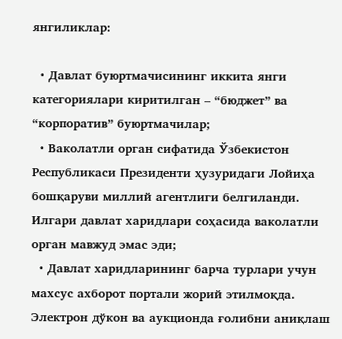янгиликлар:

  • Давлат буюртмачисининг иккита янги категориялари киритилган – “бюджет” ва “корпоратив” буюртмачилар;
  • Ваколатли орган сифатида Ўзбекистон Республикаси Президенти ҳузуридаги Лойиҳа бошқаруви миллий агентлиги белгиланди. Илгари давлат харидлари соҳасида ваколатли орган мавжуд эмас эди;
  • Давлат харидларининг барча турлари учун махсус ахборот портали жорий этилмоқда. Электрон дўкон ва аукционда ғолибни аниқлаш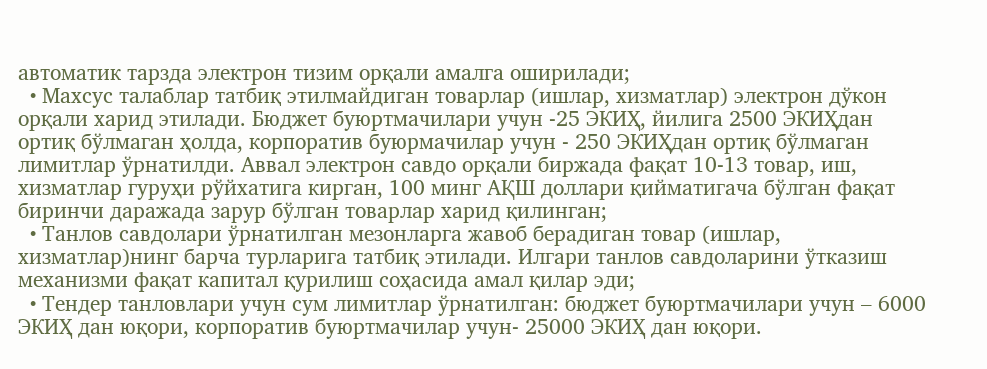автоматик тарзда электрон тизим орқали амалга оширилади;
  • Махсус талаблар татбиқ этилмайдиган товарлар (ишлар, хизматлар) электрон дўкон орқали харид этилади. Бюджет буюртмачилари учун -25 ЭКИҲ, йилига 2500 ЭКИҲдан ортиқ бўлмаган ҳолда, корпоратив буюрмачилар учун - 250 ЭКИҲдан ортиқ бўлмаган лимитлар ўрнатилди. Аввал электрон савдо орқали биржада фақат 10-13 товар, иш, хизматлар гуруҳи рўйхатига кирган, 100 минг АҚШ доллари қийматигача бўлган фақат биринчи даражада зарур бўлган товарлар харид қилинган;
  • Танлов савдолари ўрнатилган мезонларга жавоб берадиган товар (ишлар, хизматлар)нинг барча турларига татбиқ этилади. Илгари танлов савдоларини ўтказиш механизми фақат капитал қурилиш соҳасида амал қилар эди;
  • Тендер танловлари учун сум лимитлар ўрнатилган: бюджет буюртмачилари учун – 6000 ЭКИҲ дан юқори, корпоратив буюртмачилар учун- 25000 ЭКИҲ дан юқори.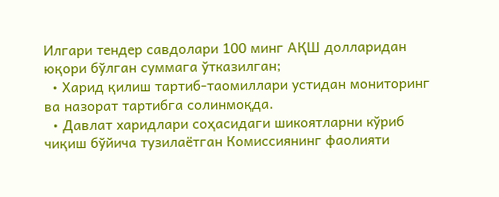Илгари тендер савдолари 100 минг АҚШ долларидан юқори бўлган суммага ўтказилган;
  • Харид қилиш тартиб-таомиллари устидан мониторинг ва назорат тартибга солинмоқда.
  • Давлат харидлари соҳасидаги шикоятларни кўриб чиқиш бўйича тузилаётган Комиссиянинг фаолияти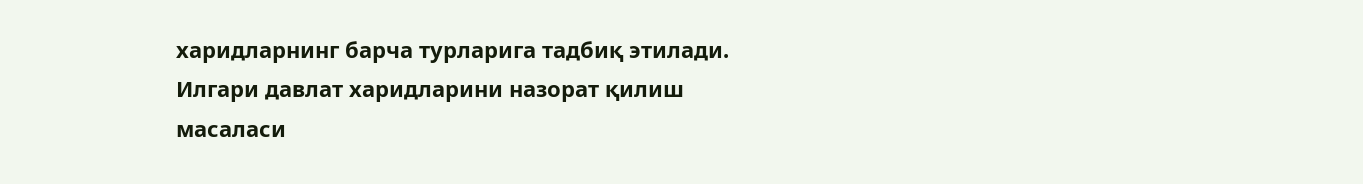харидларнинг барча турларига тадбиқ этилади. Илгари давлат харидларини назорат қилиш масаласи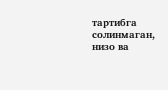тартибга солинмаган, низо ва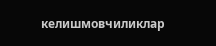келишмовчиликлар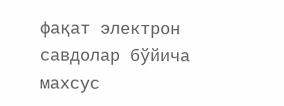фақат электрон савдолар бўйича махсус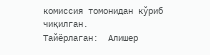комиссия томонидан кўриб чиқилган.
Тайёрлаган:  Алишер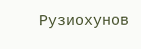Рузиохунов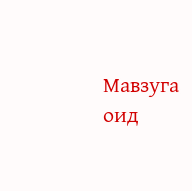Мавзуга оид